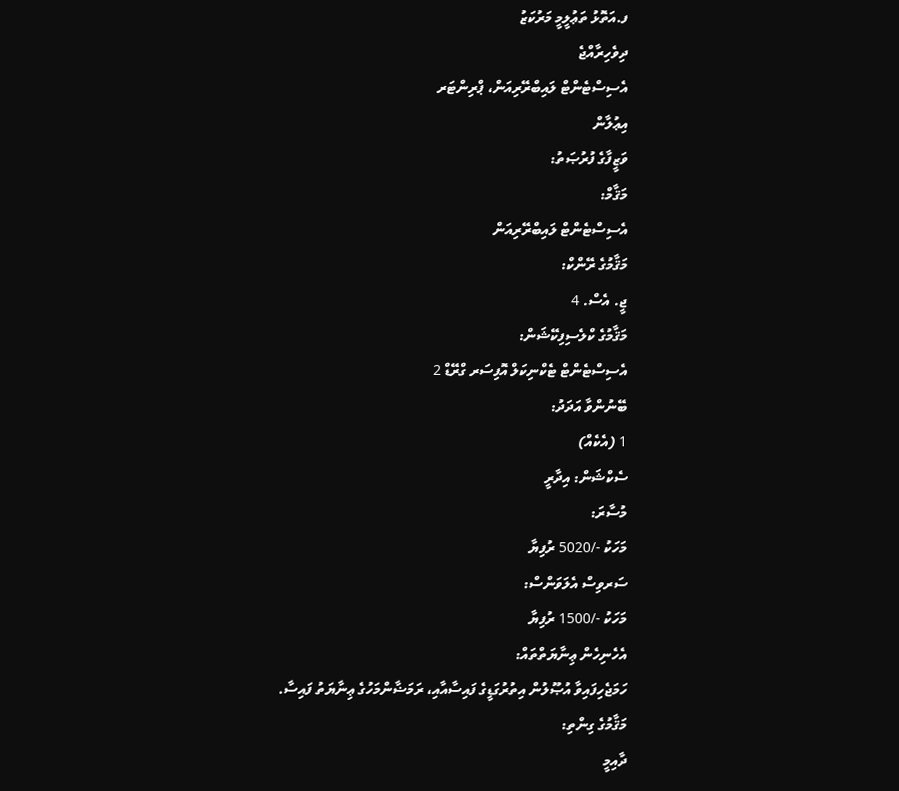ފ.އަތޮޅު ތަޢުލީމީ މަރުކަޒު
ދިވެހިރާއްޖެ
އެސިސްޓެންޓް ލައިބްރޭރިއަން، ޕްރިންޓަރ
އިޢުލާން
ވަޒީފާގެ ފުރުޞަތު:
މަޤާމް:
އެސިސްޓެންޓް ލައިބްރޭރިއަން
މަޤާމުގެ ރޭންކް:
ޖީ. އެސް. 4
މަޤާމުގެ ކްލެސިފިކޭޝަން:
އެސިސްޓެންޓް ޓެކްނިކަލް އޮފިސަރ ގްރޭޑް 2
ބޭނުންވާ އަދަދު:
1 (އެކެއް)
ސެކްޝަން: އިދާރީ
މުސާރަ:
މަހަކު -/5020 ރުފިޔާ
ސަރވިސް އެލަވަންސް:
މަހަކު -/1500 ރުފިޔާ
އެހެނިހެން ޢިނާޔަތްތައް:
ހަމަޖެހިފައިވާ އުޞޫލުން އިތުރުގަޑީގެ ފައިސާއާއި، ރަމަޟާންމަހުގެ ޢިނާޔަތު ފައިސާ.
މަޤާމުގެ ގިންތި:
ދާއިމީ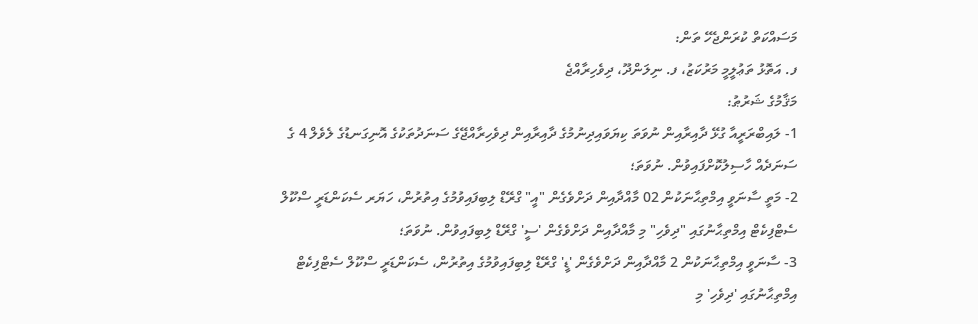މަސައްކަތް ކުރަންޖެހޭ ތަން:
ފ. އަތޮޅު ތަޢުލީމީ މަރުކަޒު، ފ. ނިލަންދޫ، ދިވެހިރާއްޖެ
މަޤާމުގެ ޝަރުޠު:
1- ލައިބްރަރީއާ ގުޅޭ ދާއިރާއިން ނުވަތަ ކިޔަވައިދިނުމުގެ ދާއިރާއިން ދިވެހިރާއްޖޭގެ ސަނަދުތަކުގެ އޮނިގަނޑުގެ ލެވެލް 4 ގެ ސަނަދެއް ހާސިލުކޮށްފައިވުން. ނުވަތަ؛
2- މަތީ ސާނަވީ އިމްތިޙާނަކުން 02 މާއްދާއިން ދަށްވެގެން "އީ" ގްރޭޑް ލިބިފައިވުމުގެ އިތުރުން، ހަޔަރ ސެކަންޑަރީ ސްކޫލް ސެޓްފިކެޓް އިމްތިޙާނުގައި "ދިވެހި" މި މާއްދާއިން ދަށްވެގެން 'ސީ' ގްރޭޑް ލިބިފައިވުން. ނުވަތަ؛
3- ސާނަވީ އިމްތިޙާނަކުން 2 މާއްދާއިން ދަށްވެގެން 'ޑީ' ގްރޭޑް ލިބިފައިވުމުގެ އިތުރުން، ސެކަންޑަރީ ސްކޫލް ސެޓްފިކެޓް އިމްތިޙާނުގައި 'ދިވެހި' މި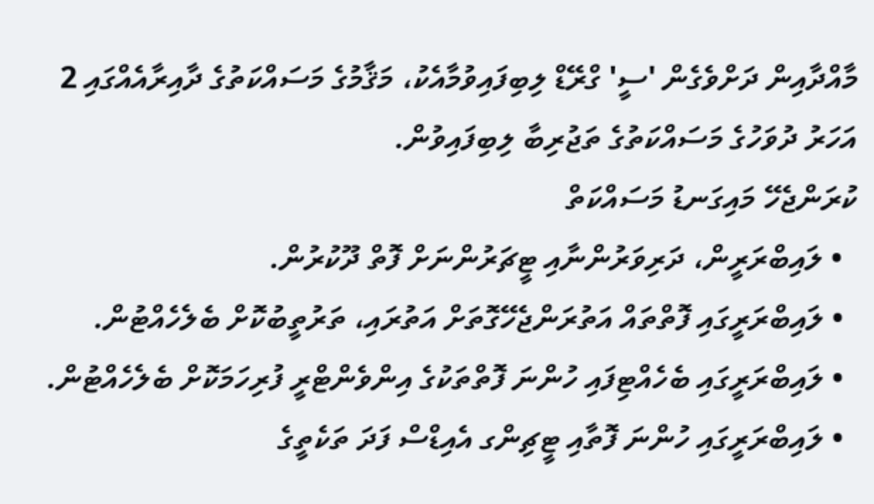މާއްދާއިން ދަށްވެގެން 'ސީ' ގްރޭޑް ލިބިފައިވުމާއެކު، މަޤާމުގެ މަސައްކަތުގެ ދާއިރާއެއްގައި 2 އަހަރު ދުވަހުގެ މަސައްކަތުގެ ތަޖުރިބާ ލިބިފައިވުން.
ކުރަންޖެހޭ މައިގަނޑު މަސައްކަތް
  • ލައިބްރަރީން، ދަރިވަރުންނާއި ޓީޗަރުންނަށް ފޮތް ދޫކުރުން.
  • ލައިބްރަރީގައި ފޮތްތައް އަތުރަންޖެހޭގޮތަށް އަތުރައި، ތަރުތީބުކޮށް ބެލެހެއްޓުން.
  • ލައިބްރަރީގައި ބެހެއްޓިފައި ހުންނަ ފޮތްތަކުގެ އިންވެންޓްރީ ފުރިހަމަކޮށް ބެލެހެއްޓުން.
  • ލައިބްރަރީގައި ހުންނަ ފޮތާއި ޓީޗިންގ އެއިޑްސް ފަދަ ތަކެތީގެ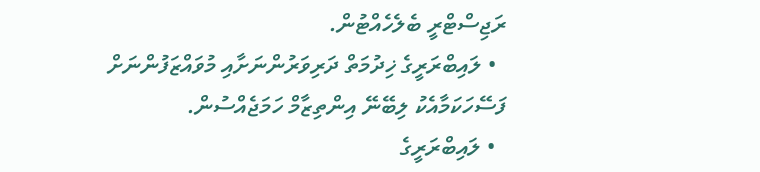ރަޖިސްޓްރީ ބެލެހެއްޓުން.
  • ލައިބްރަރީގެ ޚިދުމަތް ދަރިވަރުންނަށާއި މުވައްޒަފުންނަށް ފަސޭހަކަމާއެކު ލިބޭނޭ އިންތިޒާމް ހަމަޖެއްސުން.
  • ލައިބްރަރީގެ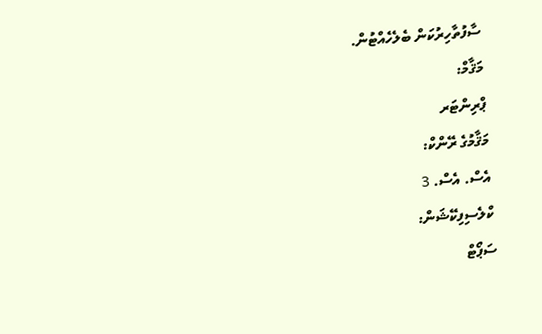ސާފުތާހިރުކަން ބެލެހެއްޓުން.
މަޤާމް:
ޕްރިންޓަރ
މަޤާމުގެ ރޭންކް:
އެސް. އެސް. 3
ކްލެސިފިކޭޝަން:
ސަޕޯޓް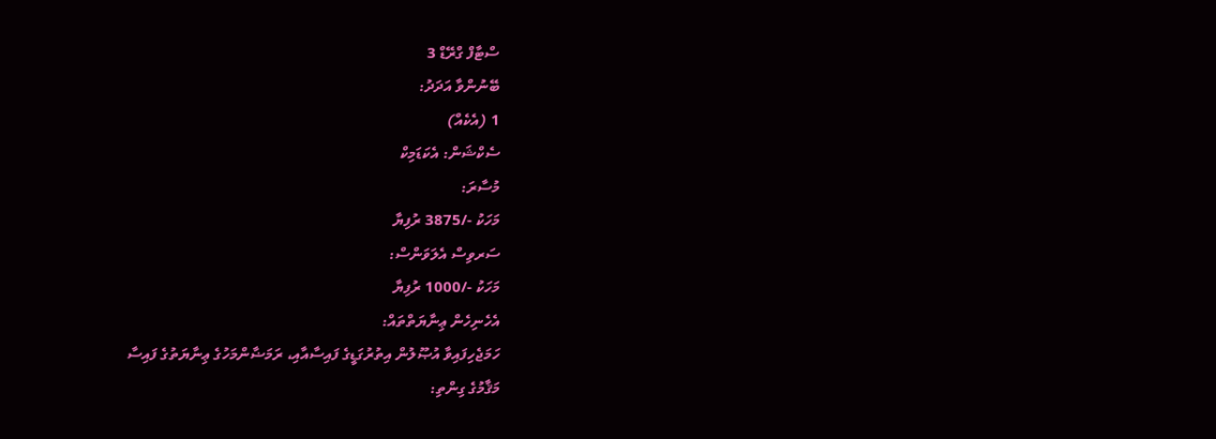ސްޓާފް ގްރޭޑް 3
ބޭނުންވާ އަދަދު:
1 (އެކެއް)
ސެކްޝަން: އެކަޑަމިކް
މުސާރަ:
މަހަކު -/3875 ރުފިޔާ
ސަރވިސް އެލަވަންސް:
މަހަކު -/1000 ރުފިޔާ
އެހެނިހެން ޢިނާޔަތްތައް:
ހަމަޖެހިފައިވާ އުޞޫލުން އިތުރުގަޑީގެ ފައިސާއާއި، ރަމަޟާންމަހުގެ ޢިނާޔަތުގެ ފައިސާ
މަޤާމުގެ ގިންތި: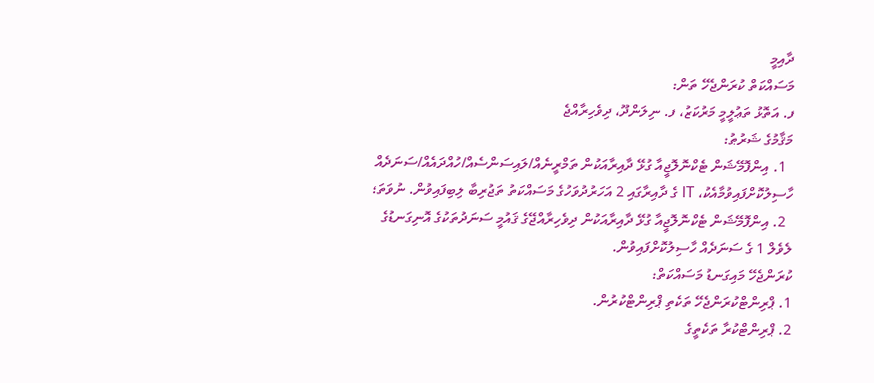ދާއިމީ
މަސައްކަތް ކުރަންޖެހޭ ތަން:
ފ. އަތޮޅު ތަޢުލީމީ މަރުކަޒު، ފ. ނިލަންދޫ، ދިވެހިރާއްޖެ
މަޤާމުގެ ޝަރުޠު:
  1. އިންފޮމޭޝަން ޓެކްނޮލޮޖީއާ ގުޅޭ ދާއިރާއަކުން ތަމްރީނެއް/ލައިސަންސެއް/ހުއްދައެއް/ސަނަދެއް ހާސިލުކޮށްފައިވުމާއެކު، IT ގެ ދާއިރާގައި 2 އަހަރުދުވަހުގެ މަސައްކަތު ތަޖުރިބާ ލިބިފައިވުން. ނުވަތަ؛
  2. އިންފޮމޭޝަން ޓެކްނޮލޮޖީއާ ގުޅޭ ދާއިރާއަކުން ދިވެހިރާއްޖޭގެ ޤައުމީ ސަނަދުތަކުގެ އޮނިގަނޑުގެ ލެވެލް 1 ގެ ސަނަދެއް ހާސިލުކޮށްފައިވުން.
ކުރަންޖެހޭ މައިގަނޑު މަސައްކަތް:
1. ޕްރިންޓްކުރަންޖެހޭ ތަކެތި ޕްރިންޓްކުރުން.
2. ޕްރިންޓްކުރާ ތަކެތީގެ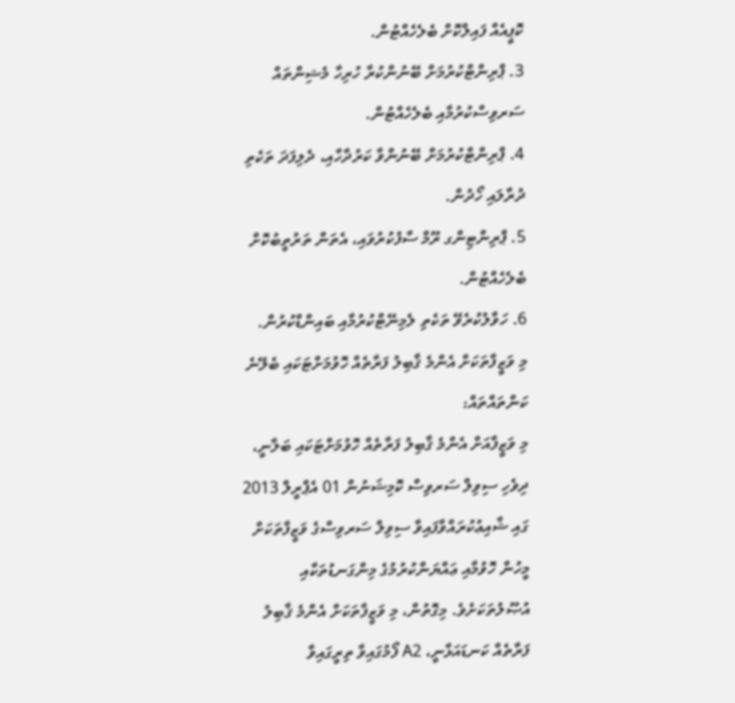ކޮޕީއެއް ފައިލްކޮށް ބެލެހެއްޓުން.
3. ޕްރިންޓްކުރުމަށް ބޭނުންކުރާ ހުރިހާ މެޝިންތައް ސަރވިސްކުރުމާއި ބެލެހެއްޓުން.
4. ޕްރިންޓްކުރުމަށް ބޭނުންވާ ކަރުދާހާއި، ދެލިފަދަ ތަކެތި ދުރާލައި ހޯދުން.
5. ޕްރިންޓިންގ ރޫމް ސާފުކުރުވައި، އެތަން ތަރުތީބުކޮށް ބެލެހެއްޓުން.
6. ހަވާލުކުރެވޭ ތަކެތި ލެމިނޭޓްކުރުމާއި ބައިންޑްކުރުން.
މި ވަޒީފާތަކަށް އެންމެ ޤާބިލު ފަރާތެއް ހޮވުމަށްޓަކައި ބެލޭނެ ކަންތައްތައް:
މި ވަޒީފާއަށް އެންމެ ޤާބިލު ފަރާތެއް ހޮވުމަށްޓަކައި ބަލާނީ، ދިވެހި ސިވިލް ސަރވިސް ކޮމިޝަނުން 01 އެޕްރީލް 2013 ގައި ޝާއިޢުކުރައްވާފައިވާ ސިވިލް ސަރވިސްގެ ވަޒީފާތަކަށް މީހުން ހޮވުމާއި ޢައްޔަންކުރުމުގެ މިންގަނޑުތަކާއި އުޞޫލުތަކަށެވެ. މިގޮތުން، މި ވަޒީފާތަކަށް އެންމެ ޤާބިލު ފަރާތެއް ކަނޑައަޅާނީ، A2 ފޯމުގައިވާ ތިރީގައިވާ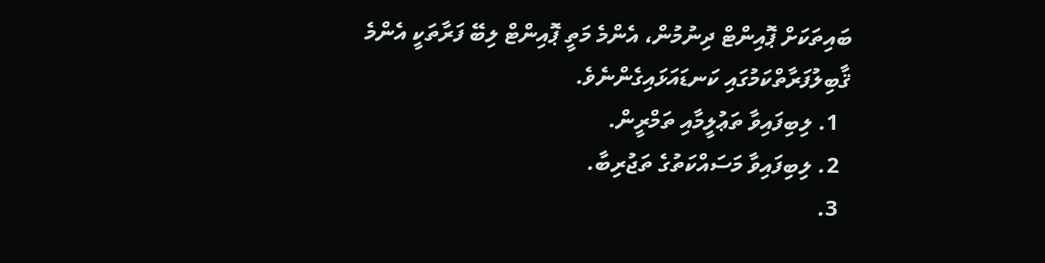ބައިތަކަށް ޕޮއިންޓް ދިނުމުން، އެންމެ މަތީ ޕޮއިންޓް ލިބޭ ފަރާތަކީ އެންމެ ޤާބިލުފަރާތްކަމުގައި ކަނޑައަޅައިގެންނެވެ.
  1. ލިބިފައިވާ ތަޢުލީމާއި ތަމްރީން.
  2. ލިބިފައިވާ މަސައްކަތުގެ ތަޖުރިބާ.
  3.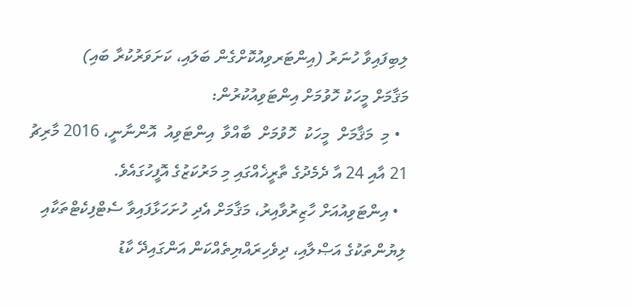ލިބިފައިވާ ހުނަރު (އިންޓަރވިއުކޮށްގެން ބަލައި، ކަށަވަރުކުރާ ބައި)
މަޤާމަށް މީހަކު ހޮވުމަށް އިންޓަވިއުކުރުން:
  • މި  މަޤާމަށް  މީހަކު  ހޮވުމަށް  ބާއްވާ  އިންޓަވިއު  އޮންނާނީ، 2016 މާރިޗު 21 އާއި 24 އާ ދެމެދުގެ ތާރީޚެއްގައި މި މަރުކަޒުގެ އޮފީހުގައެވެ.
  • އިންޓަވިއުއަށް ހާޒިރުވާއިރު، މަޤާމަށް އެދި ހުށަހަޅާފައިވާ ސެޓްފިކެޓްތަކާއި ލިޔުންތަކުގެ އަޞްލާއި، ދިވެހިރައްޔިތެއްކަން އަންގައިދޭ ކާޑު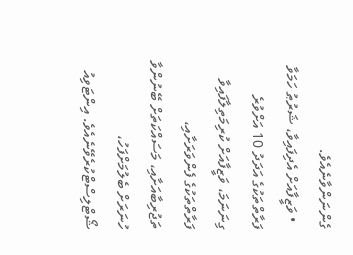ގެންނަންވާނެއެވެ.
  • ވަޒީފާއަށް އެދިފައިވާ، ޝަރުޠު ހަމަވާ ފަރާތްތަކުގެ އަދަދު 10 އަށްވުރެ ގިނަނަމަ، ވަޒީފާއަށް ކުރިމަތިލާފައިވާ ފަރާތްތަކުގެ ފެންވަރަށާއި، ތަޖުރިބާއަށާއި، މަސައްކަތަށް ބޭނުންވާ ހުނަރަށް ބެލުމަށްފަހު، ޝޯޓްލިސްޓްކުރެވޭނެއެވެ. އިންޓަވިއު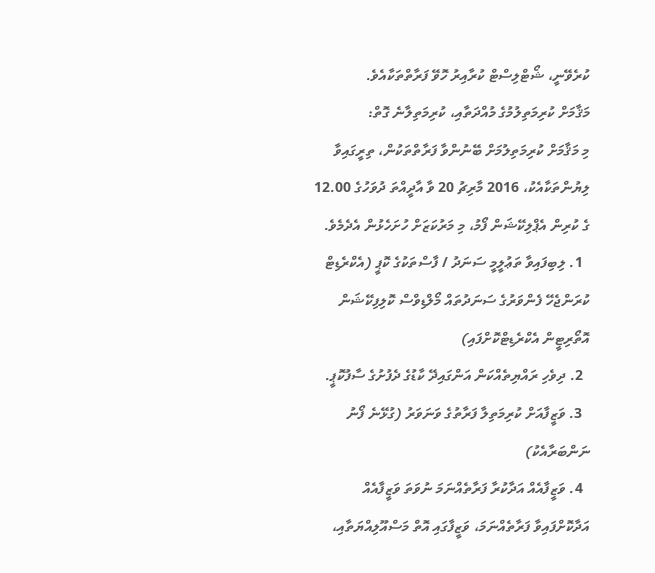ކުރެވޭނީ، ޝޯޓްލިސްޓް ކުރާއިރު ހޮވޭ ފަރާތްތަކާއެވެ.
މަޤާމަށް ކުރިމަތިލުމުގެ މުއްދަތާއި، ކުރިމަތިލާނެ ގޮތް:
މި މަޤާމަށް ކުރިމަތިލުމަށް ބޭނުންވާ ފަރާތްތަކުން، ތިރީގައިވާ ލިޔުންތަކާއެކު، 2016 މާރިޗު 20 ވާ އާދީއްތަ ދުވަހުގެ 12.00 ގެ ކުރިން އެޕްލިކޭޝަން ފޯމު، މި މަރުކަޒަށް ހުށަހެޅުން އެދެމެވެ.
  1. ލިބިފައިވާ ތަޢުލީމީ ސަނަދު / ފާސްތަކުގެ ކޮޕީ (އެކްރެޑިޓް ކުރަންޖެހޭ ފެންވަރުގެ ސަނަދުތައް މޯލްޑިވްސް ކޮލިފިކޭޝަން އޮތޯރިޓީން އެކްރެޑިޓްކޮށްފައި)
  2. ދިވެހި ރައްޔިތެއްކަން އަންގައިދޭ ކާޑުގެ ދެފުށުގެ ސާފުކޮޕީ.
  3. ވަޒީފާއަށް ކުރިމަތިލާ ފަރާތުގެ ވަނަވަރު (ގުޅޭނެ ފޯނު ނަންބަރާއެކު)
  4. ވަޒީފާއެއް އަދާކުރާ ފަރާތެއްނަމަ ނުވަތަ ވަޒީފާއެއް އަދާކޮށްފައިވާ ފަރާތެއްނަމަ، ވަޒީފާގައި އޮތް މަސްއޫލިއްޔަތާއި،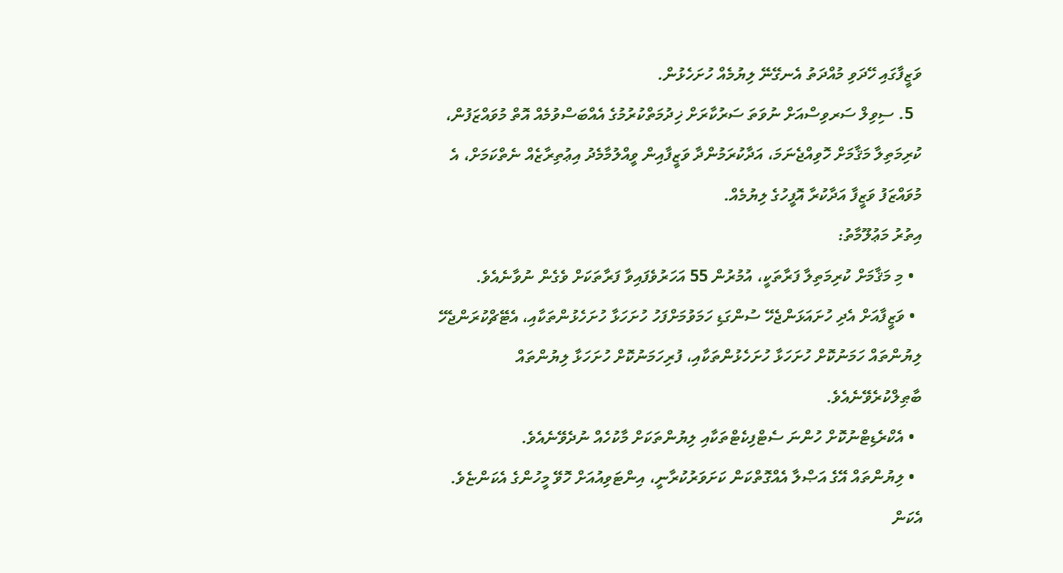ވަޒީފާގައި ހޭދަވި މުއްދަތު އެނގޭނޭ ލިޔުމެއް ހުށަހެޅުން.
  5. ސިވިލް ސަރވިސްއަށް ނުވަތަ ސަރުކާރަށް ޚިދުމަތްކުރުމުގެ އެއްބަސްވުމެއް އޮތް މުވައްޒަފުން، ކުރިމަތިލާ މަޤާމަށް ހޮވިއްޖެނަމަ، އަދާކުރަމުންދާ ވަޒީފާއިން ވީއްލުމާމެދު އިޢުތިރާޒެއް ނެތްކަމަށް، އެ މުވައްޒަފު ވަޒީފާ އަދާކުރާ އޮފީހުގެ ލިޔުމެއް.
އިތުރު މަޢުލޫމާތު:
  • މި މަޤާމަށް ކުރިމަތިލާ ފަރާތަކީ، އުމުރުން 55 އަހަރުވެފައިވާ ފަރާތަކަށް ވެގެން ނުވާނެއެވެ.
  • ވަޒީފާއަށް އެދި ހުށައަޅަންޖެހޭ ސުންގަޑި ހަމަވުމަށްފަހު ހުށަހަޅާ ހުށަހެޅުންތަކާއި، އެޓޭޗްކުރަންޖެހޭ ލިޔުންތައް ހަމަނުކޮށް ހުށަހަޅާ ހުށަހެޅުންތަކާއި، ފުރިހަމަނުކޮށް ހުށަހަޅާ ލިޔުންތައް ބާޠިލްކުރެވޭނެއެވެ.
  • އެކްރެޑިޓްނުކޮށް ހުންނަ ސެޓްފިކެޓްތަކާއި ލިޔުންތަކަށް މާކުހެއް ނުދެވޭނެއެވެ.
  • ލިޔުންތައް އޭގެ އަޞްލާ އެއްގޮތްކަން ކަށަވަރުކުރާނީ، އިންޓަވިއުއަށް ހޮވޭ މީހުންގެ އެކަންޏެވެ. އެކަން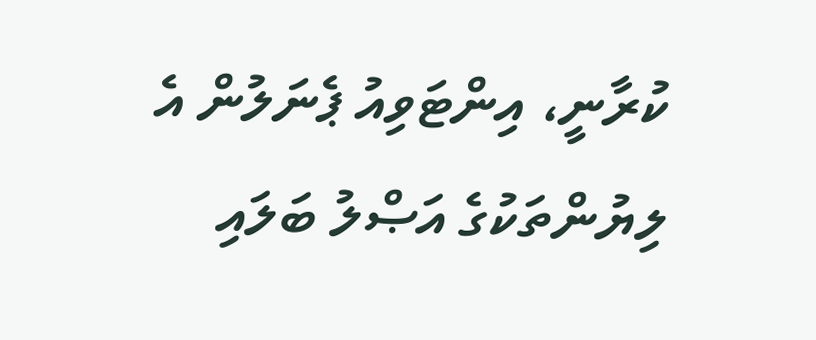ކުރާނީ، އިންޓަވިއު ޕެނަލުން އެ ލިޔުންތަކުގެ އަޞްލު ބަލައި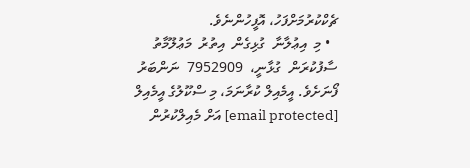ޗެކްކުރުމަށްފަހު، އޮފީހުންނެވެ.
  • މި  އިޢުލާނާ  ގުޅިގެން  އިތުރު  މަޢުލޫމާތު  ސާފުކުރަން  ގުޅާނީ،  7952909  ނަންބަރު  ފޯނަށެވެ. އީމެއިލް ކުރާނަމަ، މި ސްކޫލުގެ އީމެއިލް [email protected] އަށް މެއިލްކުރުން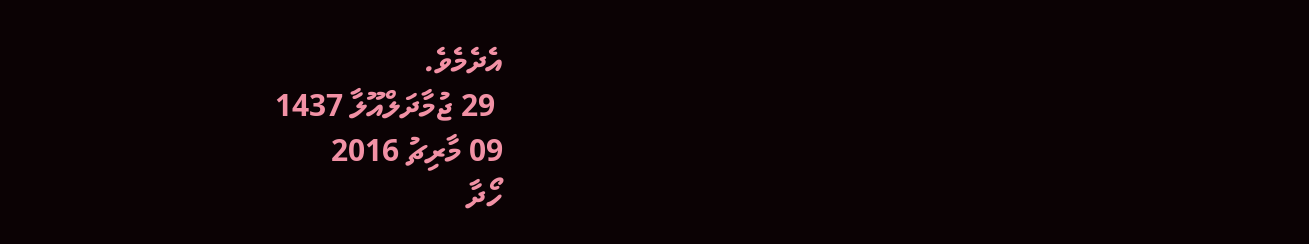އެދެމެވެ.
 29 ޖުމާދަލްއޫލާ 1437
09 މާރިޗު 2016
ހޯދާ